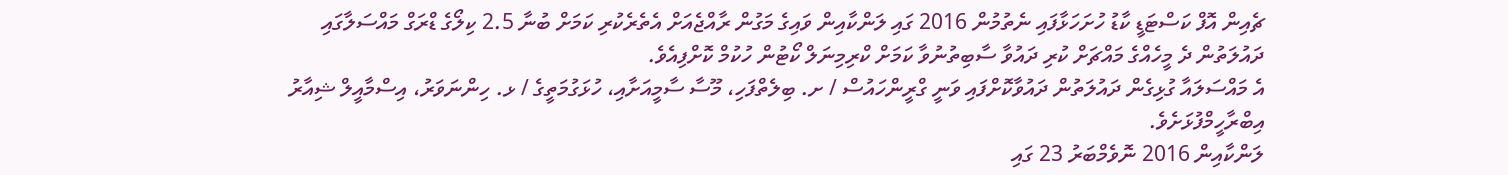ޗެއިން އޮފް ކަސްޓަޑީ ކާޑު ހުށަހަޅާފައި ނެތުމުން 2016 ގައި ލަންކާއިން ވައިގެ މަގުން ރާއްޖެއަށް އެތެރެކުރި ކަމަށް ބުނާ 2.5 ކިލޯގެ ޑްރަގް މައްސަލާގައި ދައުލަތުން ދެ މީހެއްގެ މައްޗަށް ކުރި ދައުވާ ސާބިތުނުވާ ކަމަށް ކްރިމިނަލް ކޯޓުން ހުކުމް ކޮށްފިއެވެ.
އެ މައްސަލައާ ގުޅިގެން ދައުލަތުން ދައުވާކޮށްފައި ވަނީ ގްރީންހައުސް / ށ. ބިލެތްފަހި، މޫސާ ސާމީއަށާއި، ހުޅަގުމަތީގެ / ޅ. ހިންނަވަރު، އިސްމާއީލް ޝިއާރު އިބްރާހީމްފުޅަށެވެ.
ލަންކާއިން 2016 ނޮވެމްބަރު 23 ގައި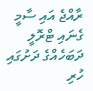ރާއްޖެ އައި ސާމީ ގެނައި ޓްރޮލީ ދަބަހެއްގެ ދަށުގައި ހުރި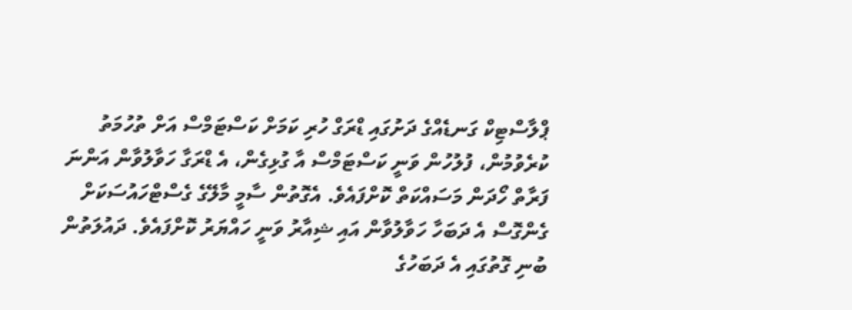ޕްލާސްޓިކް ގަނޑެއްގެ ދަށުގައި ޑްރަގް ހުރި ކަމަށް ކަސްޓަމްސް އަށް ތުހުމަތު ކުރެވުމުން، ފުލުހުން ވަނީ ކަސްޓަމްސް އާ ގުޅިގެން، އެ ޑްރަގާ ހަވާލުވާން އަންނަ ފަރާތް ހޯދަން މަސައްކަތް ކޮށްފައެވެ. އެގޮތުން ސާމީ މާލޭގެ ގެސްޓްހައުސަކަށް ގެންގޮސް އެ ދަބަހާ ހަވާލުވާން އައި ޝިއާރު ވަނީ ހައްޔަރު ކޮށްފައެވެ. ދައުލަތުން ބުނި ގޮތުގައި އެ ދަބަހުގެ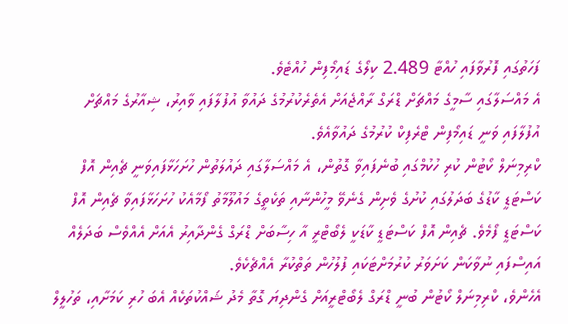ފަހަތުގައި ފޮރުވާފައި ހުއްޓާ 2.489 ކިލޯގެ ޑައިމޯފިން ހުއްޓެވެ.
އެ މައްސަލާގައި ސާމީގެ މައްޗަށް ޑްރަގް ރާއްޖެއަށް އެތެރެކުރުމުގެ ދައުވާ އުފުލާފައި ވާއިރު، ޝިއާރުގެ މައްޗަށް އުފުލާފައި ވަނީ ޑައިމޯފިން ޓްރެފިކް ކުރުމުގެ ދައުވާއެވެ.
ކްރިމިނަލް ކޯޓުން ކުރި ހުކުމްގައި ބުނެފައިވާ ގޮތުން، އެ މައްސަލާގައި ދައުލަތުން ހުށަހަޅާފައިވަނީ ޗެއިން އޮފް ކަސްޓަޑީ ކާޑުގެ ބަދަލުގައި ކުށުގެ ވެށިން ގެނެވޭ މީހުންނާއި ތަކެތީގެ މައުލޫމާތު ފޯމާއެކު ހުށަހަޅާފައިވާ ޗެއިން އޮފް ކަސްޓަޑީ ފޯމެވެ. ޗެއިން އޮފް ކަސްޓަޑީ ކާޑަކީ ލެބޯޓްރީ އާ ހިސާބަށް ޑްރަގް ގެންދާއިރު އެއަށް އެއްވެސް ބަދަލެއް އައިސްފައި ނުވާކަން ކަށަވަރު ކުރުމަށްޓަކައި ފުލުހުން ތަތްކުރާ އެއްޗެކެވެ.
އެހެންވެ، ކްރިމިނަލް ކޯޓުން ބުނީ ޑްރަގް ލެބޯޓްރީއަށް ގެންދިޔަ ގޮތާ މެދު ޝައްކުތަކެއް އެބަ ހުރި ކަމަށާއި، ތަހުލީލް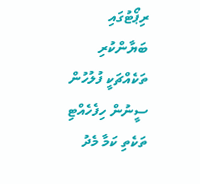ރިޕޯޓުގައި ބަޔާންކުރި ތަކެއްޗަކީ ފުލުހުން ސީނުން ހިފެހެއްޓި ތަކެތި ކަމާ މެދު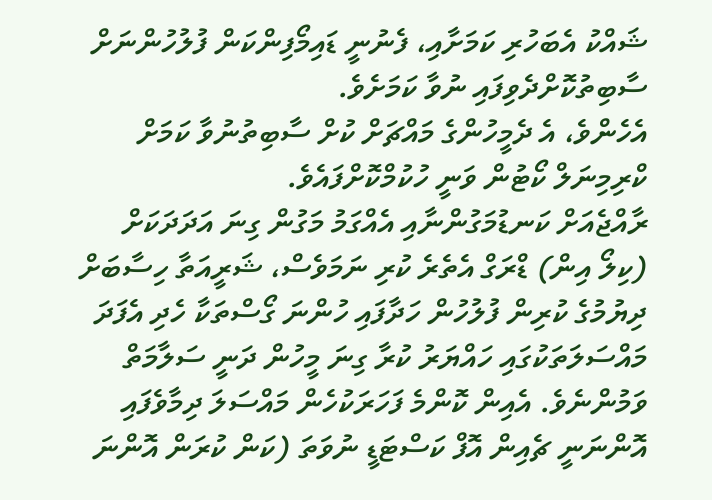ޝައްކު އެބަހުރި ކަމަށާއި، ފެނުނީ ޑައިމޯފިންކަން ފުލުހުންނަށް ސާބިތުކޮށްދެވިފައި ނުވާ ކަމަށެވެ.
އެހެންވެ، އެ ދެމީހުންގެ މައްޗަށް ކުށް ސާބިތުނުވާ ކަމަށް ކްރިމިނަލް ކޯޓުން ވަނީ ހުކުމްކޮށްފައެވެ.
ރާއްޖެއަށް ކަނޑުމަގުންނާއި އެއްގަމު މަގުން ގިނަ އަދަދަކަށް (ކިލޯ އިން) ޑްރަގް އެތެރެ ކުރި ނަމަވެސް، ޝަރީއަތާ ހިސާބަށް ދިޔުމުގެ ކުރިން ފުލުހުން ހަދާފައި ހުންނަ ގޯސްތަކާ ހެދި އެފަދަ މައްސަލަތަކުގައި ހައްޔަރު ކުރާ ގިނަ މީހުން ދަނީ ސަލާމަތް ވަމުންނެވެ. އެއިން ކޮންމެ ފަހަރަކުހެން މައްސަލަ ދިމާވެފައި އޮންނަނީ ޗެއިން އޮފް ކަސްޓަޑީ ނުވަތަ (ކަން ކުރަން އޮންނަ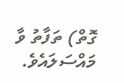ގޮތް) ތަފާތު ވާ މައްސަލައެވެ.